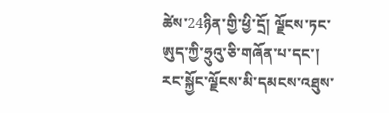ཚེས་24ཉིན་གྱི་ཕྱི་དྲོ། ལྗོངས་ཏང་ཨུད་ཀྱི་ཧྲུའུ་ཅི་གཞོན་པ་དང་། རང་སྐྱོང་ལྗོངས་མི་དམངས་འཐུས་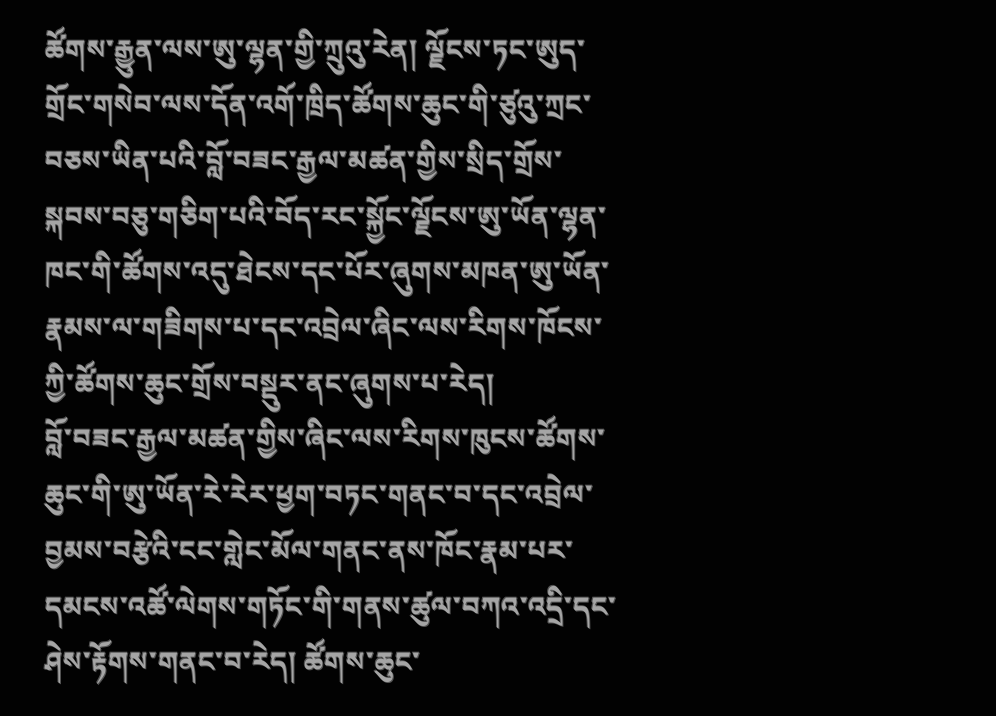ཚོགས་རྒྱུན་ལས་ཨུ་ལྷན་གྱི་ཀྲུའུ་རེན། ལྗོངས་ཏང་ཨུད་གྲོང་གསེབ་ལས་དོན་འགོ་ཁྲིད་ཚོགས་ཆུང་གི་ཙུའུ་ཀྲང་བཅས་ཡིན་པའི་བློ་བཟང་རྒྱལ་མཚན་གྱིས་སྲིད་གྲོས་སྐབས་བཅུ་གཅིག་པའི་བོད་རང་སྐྱོང་ལྗོངས་ཨུ་ཡོན་ལྷན་ཁང་གི་ཚོགས་འདུ་ཐེངས་དང་པོར་ཞུགས་མཁན་ཨུ་ཡོན་རྣམས་ལ་གཟིགས་པ་དང་འབྲེལ་ཞིང་ལས་རིགས་ཁོངས་ཀྱི་ཚོགས་ཆུང་གྲོས་བསྡུར་ནང་ཞུགས་པ་རེད།
བློ་བཟང་རྒྱལ་མཚན་གྱིས་ཞིང་ལས་རིགས་ཁུངས་ཚོགས་ཆུང་གི་ཨུ་ཡོན་རེ་རེར་ཕྱག་བཏང་གནང་བ་དང་འབྲེལ་བྱམས་བརྩེའི་ངང་གླེང་མོལ་གནང་ནས་ཁོང་རྣམ་པར་དམངས་འཚོ་ལེགས་གཏོང་གི་གནས་ཚུལ་བཀའ་འདྲི་དང་ཤེས་རྟོགས་གནང་བ་རེད། ཚོགས་ཆུང་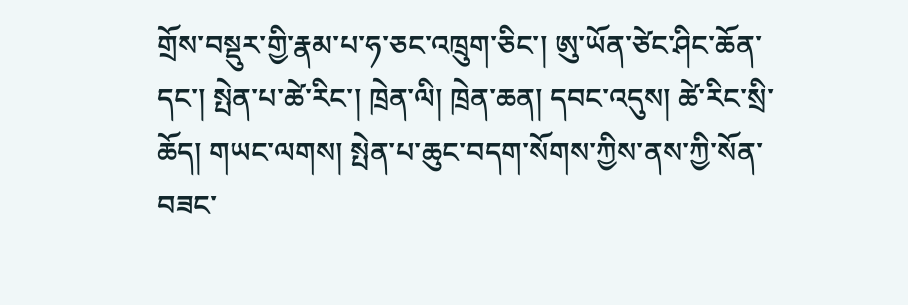གྲོས་བསྡུར་གྱི་རྣམ་པ་ཧ་ཅང་འཁྲུག་ཅིང་། ཨུ་ཡོན་ཙེང་ཤིང་ཆོན་དང་། སྤེན་པ་ཚེ་རིང་། ཁྲེན་ལི། ཁྲེན་ཆན། དབང་འདུས། ཚེ་རིང་སྲི་ཆོད། གཡང་ལགས། སྤེན་པ་ཆུང་བདག་སོགས་ཀྱིས་ནས་ཀྱི་སོན་བཟང་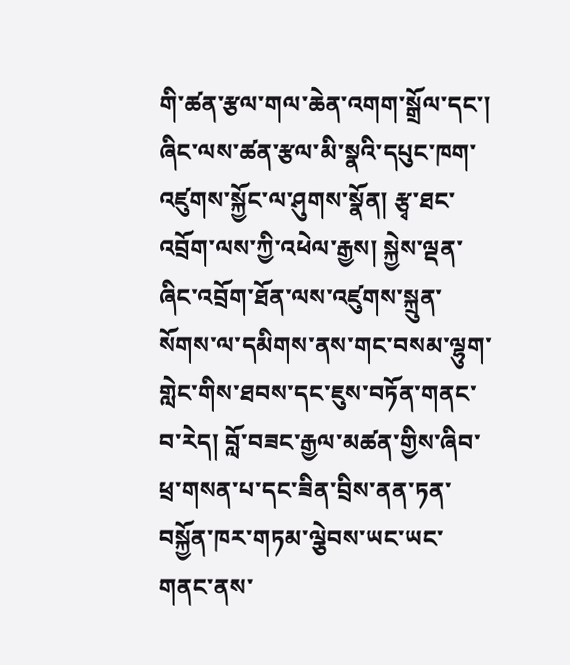གི་ཚན་རྩལ་གལ་ཆེན་འགག་སྒྲོལ་དང་། ཞིང་ལས་ཚན་རྩལ་མི་སྣའི་དཔུང་ཁག་འཛུགས་སྐྱོང་ལ་ཤུགས་སྣོན། རྩྭ་ཐང་འབྲོག་ལས་ཀྱི་འཕེལ་རྒྱས། སྐྱེས་ལྡན་ཞིང་འབྲོག་ཐོན་ལས་འཛུགས་སྐྲུན་སོགས་ལ་དམིགས་ནས་གང་བསམ་ལྷུག་གླེང་གིས་ཐབས་དང་ཇུས་བཏོན་གནང་བ་རེད། བློ་བཟང་རྒྱལ་མཚན་གྱིས་ཞིབ་ཕྲ་གསན་པ་དང་ཟིན་བྲིས་ནན་ཏན་བསྐྱོན་ཁར་གཏམ་ལྕེབས་ཡང་ཡང་གནང་ནས་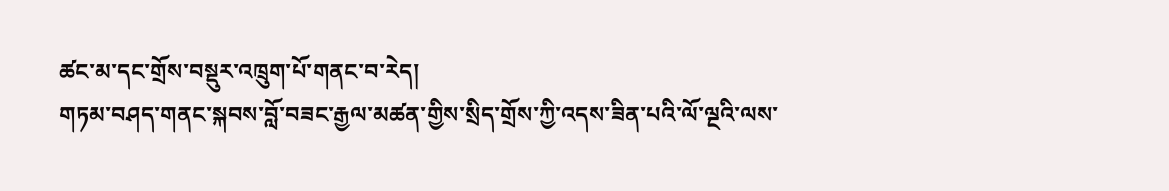ཚང་མ་དང་གྲོས་བསྡུར་འཁྲུག་པོ་གནང་བ་རེད།
གཏམ་བཤད་གནང་སྐབས་བློ་བཟང་རྒྱལ་མཚན་གྱིས་སྲིད་གྲོས་ཀྱི་འདས་ཟིན་པའི་ལོ་ལྔའི་ལས་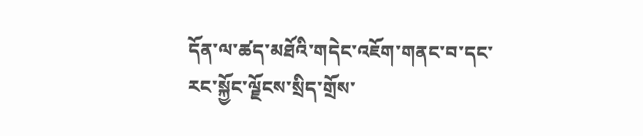དོན་ལ་ཚད་མཐོའི་གདེང་འཇོག་གནང་བ་དང་རང་སྐྱོང་ལྗོངས་སྲིད་གྲོས་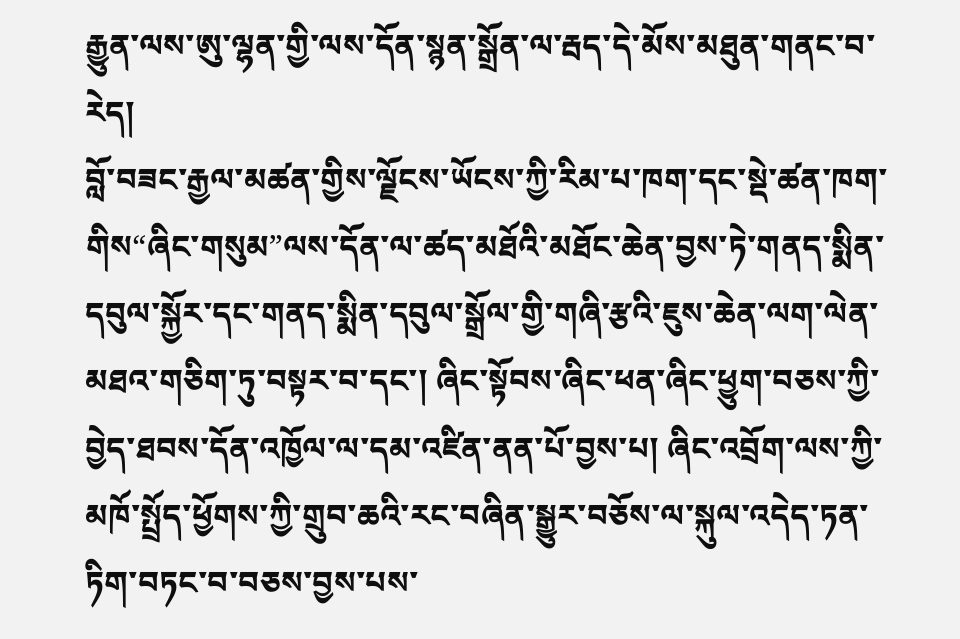རྒྱུན་ལས་ཨུ་ལྷན་གྱི་ལས་དོན་སྙན་སྒྲོན་ལ་རྦད་དེ་མོས་མཐུན་གནང་བ་རེད།
བློ་བཟང་རྒྱལ་མཚན་གྱིས་ལྗོངས་ཡོངས་ཀྱི་རིམ་པ་ཁག་དང་སྡེ་ཚན་ཁག་གིས“ཞིང་གསུམ”ལས་དོན་ལ་ཚད་མཐོའི་མཐོང་ཆེན་བྱས་ཏེ་གནད་སྨིན་དབུལ་སྐྱོར་དང་གནད་སྨིན་དབུལ་སྒྲོལ་གྱི་གཞི་རྩའི་ཇུས་ཆེན་ལག་ལེན་མཐའ་གཅིག་ཏུ་བསྟར་བ་དང་། ཞིང་སྟོབས་ཞིང་ཕན་ཞིང་ཕྱུག་བཅས་ཀྱི་བྱེད་ཐབས་དོན་འཁྱོལ་ལ་དམ་འཛིན་ནན་པོ་བྱས་པ། ཞིང་འབྲོག་ལས་ཀྱི་མཁོ་སྤྲོད་ཕྱོགས་ཀྱི་གྲུབ་ཆའི་རང་བཞིན་སྒྱུར་བཅོས་ལ་སྐུལ་འདེད་ཏན་ཏིག་བཏང་བ་བཅས་བྱས་པས་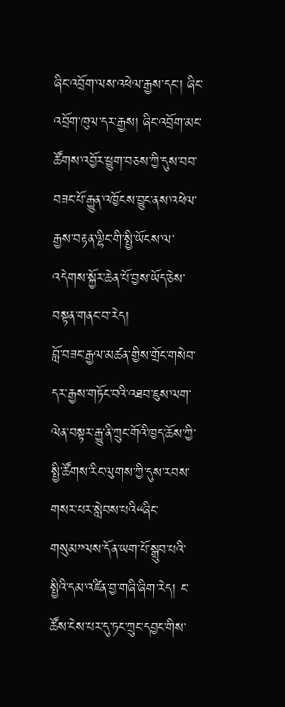ཞིང་འབྲོག་ལས་འཕེལ་རྒྱས་དང་། ཞིང་འབྲོག་ཁུལ་དར་རྒྱས། ཞིང་འབྲོག་མང་ཚོགས་འབྱོར་ཕྱུག་བཅས་ཀྱི་དུས་བབ་བཟང་པོ་རྒྱུན་འཁྱོངས་བྱུང་ནས་འཕེལ་རྒྱས་བརྟན་ལྷིང་གི་སྤྱི་ཡོངས་ལ་འདེགས་སྐྱོར་ཆེན་པོ་བྱས་ཡོད་ཅེས་བསྟན་གནང་བ་རེད།
བློ་བཟང་རྒྱལ་མཚན་གྱིས་གྲོང་གསེབ་དར་རྒྱས་གཏོང་བའི་འཐབ་ཇུས་ལག་ལེན་བསྟར་རྒྱུ་ནི་ཀྲུང་གོའི་ཁྱད་ཆོས་ཀྱི་སྤྱི་ཚོགས་རིང་ལུགས་ཀྱི་དུས་རབས་གསར་པར་སླེབས་པའི“ཞིང་གསུམ”ལས་དོན་ཡག་པོ་སྒྲུབ་པའི་སྤྱིའི་དམ་འཛིན་བྱ་གཞི་ཞིག་རེད། ང་ཚོས་ངེས་པར་དུ་ཏང་ཀྲུང་དབྱང་གིས་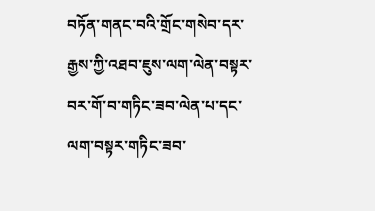བཏོན་གནང་བའི་གྲོང་གསེབ་དར་རྒྱས་ཀྱི་འཐབ་ཇུས་ལག་ལེན་བསྟར་བར་གོ་བ་གཏིང་ཟབ་ལེན་པ་དང་ལག་བསྟར་གཏིང་ཟབ་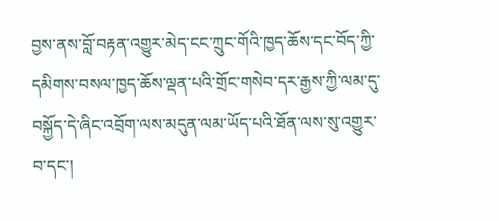བྱས་ནས་བློ་བརྟན་འགྱུར་མེད་ངང་ཀྲུང་གོའི་ཁྱད་ཆོས་དང་བོད་ཀྱི་དམིགས་བསལ་ཁྱད་ཆོས་ལྡན་པའི་གྲོང་གསེབ་དར་རྒྱས་ཀྱི་ལམ་དུ་བསྐྱོད་དེ་ཞིང་འབྲོག་ལས་མདུན་ལམ་ཡོད་པའི་ཐོན་ལས་སུ་འགྱུར་བ་དང་།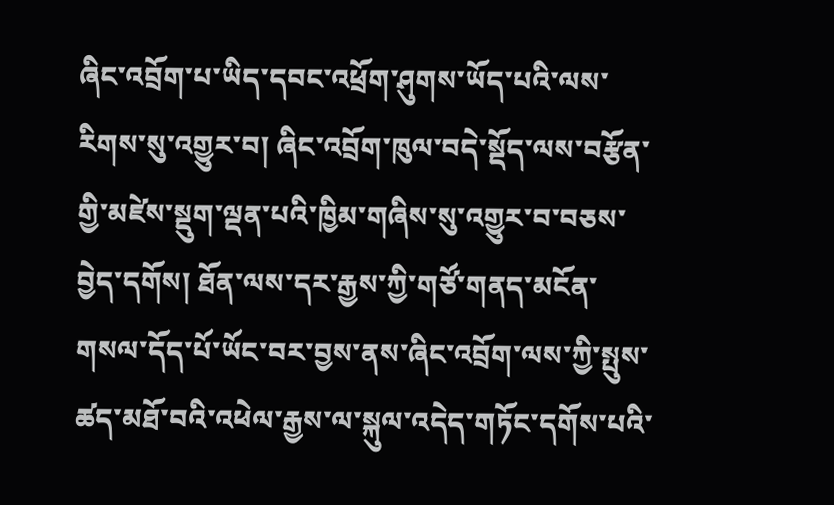ཞིང་འབྲོག་པ་ཡིད་དབང་འཕྲོག་ཤུགས་ཡོད་པའི་ལས་རིགས་སུ་འགྱུར་བ། ཞིང་འབྲོག་ཁུལ་བདེ་སྡོད་ལས་བརྩོན་གྱི་མཛེས་སྡུག་ལྡན་པའི་ཁྱིམ་གཞིས་སུ་འགྱུར་བ་བཅས་བྱེད་དགོས། ཐོན་ལས་དར་རྒྱས་ཀྱི་གཙོ་གནད་མངོན་གསལ་དོད་པོ་ཡོང་བར་བྱས་ནས་ཞིང་འབྲོག་ལས་ཀྱི་སྤུས་ཚད་མཐོ་བའི་འཕེལ་རྒྱས་ལ་སྐུལ་འདེད་གཏོང་དགོས་པའི་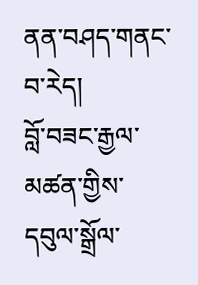ནན་བཤད་གནང་བ་རེད།
བློ་བཟང་རྒྱལ་མཚན་གྱིས་དབུལ་སྒྲོལ་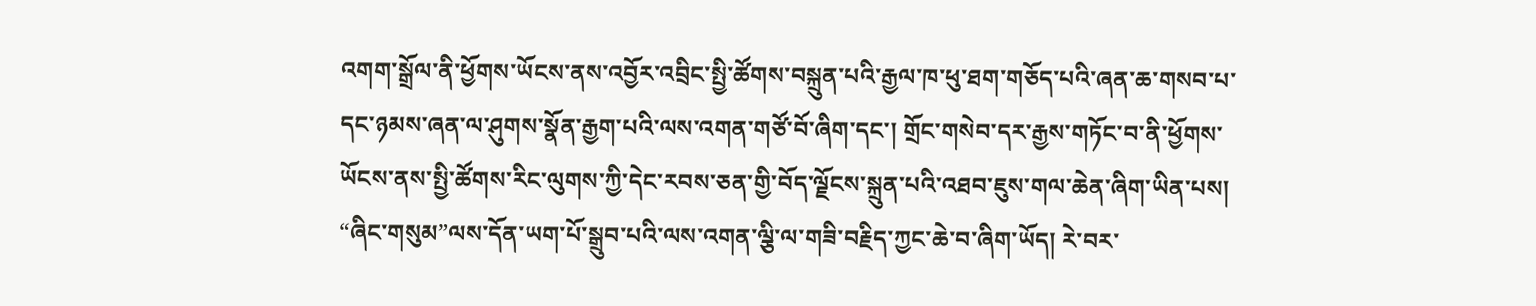འགག་སྒྲོལ་ནི་ཕྱོགས་ཡོངས་ནས་འབྱོར་འབྲིང་སྤྱི་ཚོགས་བསྐྲུན་པའི་རྒྱལ་ཁ་ཕུ་ཐག་གཅོད་པའི་ཞན་ཆ་གསབ་པ་དང་ཉམས་ཞན་ལ་ཤུགས་སྣོན་རྒྱག་པའི་ལས་འགན་གཙོ་བོ་ཞིག་དང་། གྲོང་གསེབ་དར་རྒྱས་གཏོང་བ་ནི་ཕྱོགས་ཡོངས་ནས་སྤྱི་ཚོགས་རིང་ལུགས་ཀྱི་དེང་རབས་ཅན་གྱི་བོད་ལྗོངས་སྐྲུན་པའི་འཐབ་ཇུས་གལ་ཆེན་ཞིག་ཡིན་པས། “ཞིང་གསུམ”ལས་དོན་ཡག་པོ་སྒྲུབ་པའི་ལས་འགན་ལྕི་ལ་གཟི་བརྗིད་ཀྱང་ཆེ་བ་ཞིག་ཡོད། རེ་བར་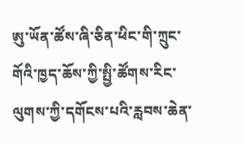ཨུ་ཡོན་ཚོས་ཞི་ཅིན་ཕིང་གི་ཀྲུང་གོའི་ཁྱད་ཆོས་ཀྱི་སྤྱི་ཚོགས་རིང་ལུགས་ཀྱི་དགོངས་པའི་རླབས་ཆེན་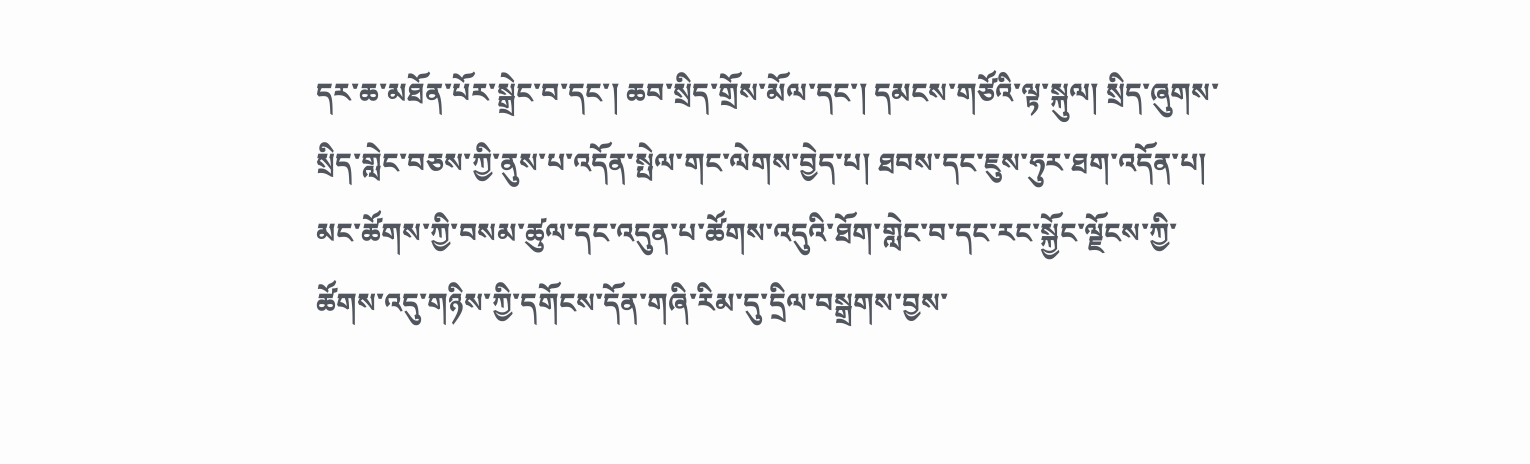དར་ཆ་མཐོན་པོར་སྒྲེང་བ་དང་། ཆབ་སྲིད་གྲོས་མོལ་དང་། དམངས་གཙོའི་ལྟ་སྐུལ། སྲིད་ཞུགས་སྲིད་གླེང་བཅས་ཀྱི་ནུས་པ་འདོན་སྤེལ་གང་ལེགས་བྱེད་པ། ཐབས་དང་ཇུས་ཧུར་ཐག་འདོན་པ། མང་ཚོགས་ཀྱི་བསམ་ཚུལ་དང་འདུན་པ་ཚོགས་འདུའི་ཐོག་གླེང་བ་དང་རང་སྐྱོང་ལྗོངས་ཀྱི་ཚོགས་འདུ་གཉིས་ཀྱི་དགོངས་དོན་གཞི་རིམ་དུ་དྲིལ་བསྒྲགས་བྱས་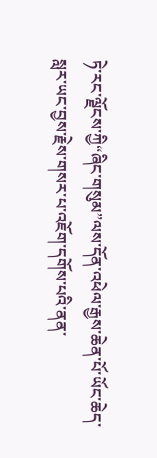ཏེ་རང་ལྗོངས་ཀྱི“ཞིང་གསུམ”ལས་དོན་འཕེལ་རྒྱས་ཆེན་པོ་ཡོང་ཆེད་སླར་ཡང་བྱས་རྗེས་གསར་པ་འཇོག་དགོས་པའི་ནན་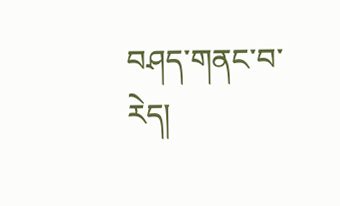བཤད་གནང་བ་རེད།